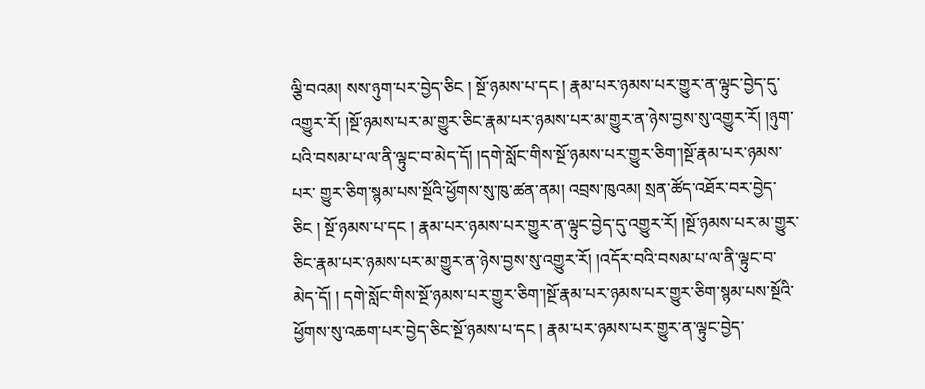ལྕི་བའམ། སས་ཉུག་པར་བྱེད་ཅིང ། སྔོ་ཉམས་པ་དང ། རྣམ་པར་ཉམས་པར་གྱུར་ན་ལྟུང་བྱེད་དུ་འགྱུར་རོ། །སྔོ་ཉམས་པར་མ་གྱུར་ཅིང་རྣམ་པར་ཉམས་པར་མ་གྱུར་ན་ཉེས་བྱས་སུ་འགྱུར་རོ། །ཉུག་པའི་བསམ་པ་ལ་ནི་ལྟུང་བ་མེད་དོ། །དགེ་སློང་གིས་སྔོ་ཉམས་པར་གྱུར་ཅིག་།སྔོ་རྣམ་པར་ཉམས་པར་ གྱུར་ཅིག་སྙམ་པས་སྔོའི་ཕྱོགས་སུ་ཁུ་ཚན་ནམ། འབྲས་ཁུའམ། སྲན་ཚོད་འཐོར་བར་བྱེད་ཅིང ། སྔོ་ཉམས་པ་དང ། རྣམ་པར་ཉམས་པར་གྱུར་ན་ལྟུང་བྱེད་དུ་འགྱུར་རོ། །སྔོ་ཉམས་པར་མ་གྱུར་ཅིང་རྣམ་པར་ཉམས་པར་མ་གྱུར་ན་ཉེས་བྱས་སུ་འགྱུར་རོ། །འདོར་བའི་བསམ་པ་ལ་ནི་ལྟུང་བ་མེད་དོ། ། དགེ་སློང་གིས་སྔོ་ཉམས་པར་གྱུར་ཅིག་།སྔོ་རྣམ་པར་ཉམས་པར་གྱུར་ཅིག་སྙམ་པས་སྔོའི་ཕྱོགས་སུ་འཆག་པར་བྱེད་ཅིང་སྔོ་ཉམས་པ་དང ། རྣམ་པར་ཉམས་པར་གྱུར་ན་ལྟུང་བྱེད་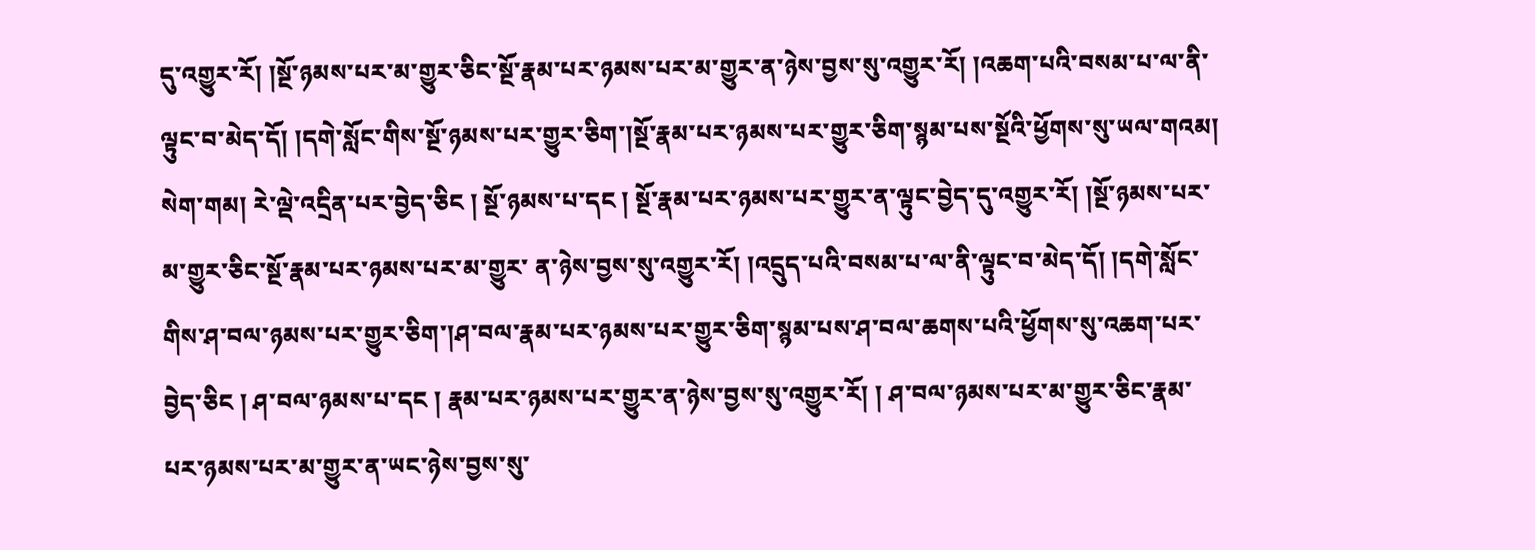དུ་འགྱུར་རོ། །སྔོ་ཉམས་པར་མ་གྱུར་ཅིང་སྔོ་རྣམ་པར་ཉམས་པར་མ་གྱུར་ན་ཉེས་བྱས་སུ་འགྱུར་རོ། །འཆག་པའི་བསམ་པ་ལ་ནི་ ལྟུང་བ་མེད་དོ། །དགེ་སློང་གིས་སྔོ་ཉམས་པར་གྱུར་ཅིག་།སྔོ་རྣམ་པར་ཉམས་པར་གྱུར་ཅིག་སྙམ་པས་སྔོའི་ཕྱོགས་སུ་ཡལ་གའམ། སེག་གམ། རེ་ལྡེ་འདྲིན་པར་བྱེད་ཅིང ། སྔོ་ཉམས་པ་དང ། སྔོ་རྣམ་པར་ཉམས་པར་གྱུར་ན་ལྟུང་བྱེད་དུ་འགྱུར་རོ། །སྔོ་ཉམས་པར་མ་གྱུར་ཅིང་སྔོ་རྣམ་པར་ཉམས་པར་མ་གྱུར་ ན་ཉེས་བྱས་སུ་འགྱུར་རོ། །འདྲུད་པའི་བསམ་པ་ལ་ནི་ལྟུང་བ་མེད་དོ། །དགེ་སློང་གིས་ཤ་བལ་ཉམས་པར་གྱུར་ཅིག་།ཤ་བལ་རྣམ་པར་ཉམས་པར་གྱུར་ཅིག་སྙམ་པས་ཤ་བལ་ཆགས་པའི་ཕྱོགས་སུ་འཆག་པར་བྱེད་ཅིང ། ཤ་བལ་ཉམས་པ་དང ། རྣམ་པར་ཉམས་པར་གྱུར་ན་ཉེས་བྱས་སུ་འགྱུར་རོ། ། ཤ་བལ་ཉམས་པར་མ་གྱུར་ཅིང་རྣམ་པར་ཉམས་པར་མ་གྱུར་ན་ཡང་ཉེས་བྱས་སུ་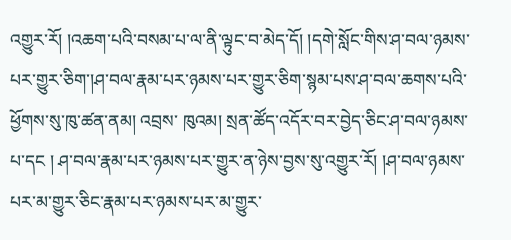འགྱུར་རོ། །འཆག་པའི་བསམ་པ་ལ་ནི་ལྟུང་བ་མེད་དོ། །དགེ་སློང་གིས་ཤ་བལ་ཉམས་པར་གྱུར་ཅིག་།ཤ་བལ་རྣམ་པར་ཉམས་པར་གྱུར་ཅིག་སྙམ་པས་ཤ་བལ་ཆགས་པའི་ཕྱོགས་སུ་ཁུ་ཚན་ནམ། འབྲས་ ཁུའམ། སྲན་ཚོད་འདོར་བར་བྱེད་ཅིང་ཤ་བལ་ཉམས་པ་དང ། ཤ་བལ་རྣམ་པར་ཉམས་པར་གྱུར་ན་ཉེས་བྱས་སུ་འགྱུར་རོ། །ཤ་བལ་ཉམས་པར་མ་གྱུར་ཅིང་རྣམ་པར་ཉམས་པར་མ་གྱུར་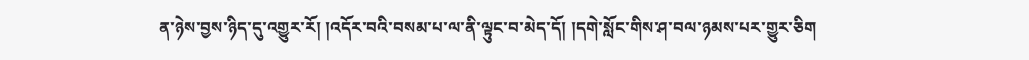ན་ཉེས་བྱས་ཉིད་དུ་འགྱུར་རོ། །འདོར་བའི་བསམ་པ་ལ་ནི་ལྟུང་བ་མེད་དོ། །དགེ་སློང་གིས་ཤ་བལ་ཉམས་པར་གྱུར་ཅིག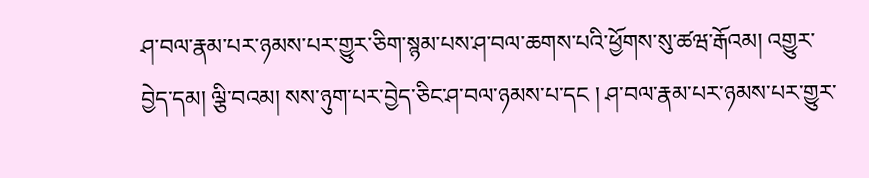ཤ་བལ་རྣམ་པར་ཉམས་པར་གྱུར་ཅིག་སྙམ་པས་ཤ་བལ་ཆགས་པའི་ཕྱོགས་སུ་ཚཝ་རྒོའམ། འགྱུར་བྱེད་དམ། ལྕི་བའམ། སས་ཉུག་པར་བྱེད་ཅིང་ཤ་བལ་ཉམས་པ་དང ། ཤ་བལ་རྣམ་པར་ཉམས་པར་གྱུར་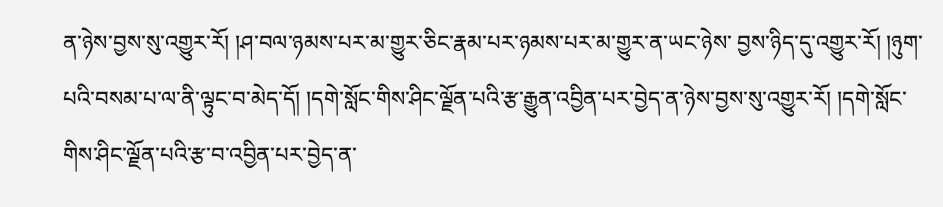ན་ཉེས་བྱས་སུ་འགྱུར་རོ། །ཤ་བལ་ཉམས་པར་མ་གྱུར་ཅིང་རྣམ་པར་ཉམས་པར་མ་གྱུར་ན་ཡང་ཉེས་ བྱས་ཉིད་དུ་འགྱུར་རོ། །ཉུག་པའི་བསམ་པ་ལ་ནི་ལྟུང་བ་མེད་དོ། །དགེ་སློང་གིས་ཤིང་ལྗོན་པའི་རྩ་རྒྱུན་འབྱིན་པར་བྱེད་ན་ཉེས་བྱས་སུ་འགྱུར་རོ། །དགེ་སློང་གིས་ཤིང་ལྗོན་པའི་རྩ་བ་འབྱིན་པར་བྱེད་ན་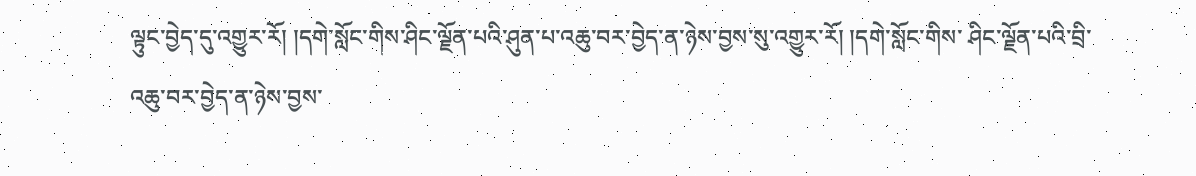ལྟུང་བྱེད་དུ་འགྱུར་རོ། །དགེ་སློང་གིས་ཤིང་ལྗོན་པའི་ཤུན་པ་འཆུ་བར་བྱེད་ན་ཉེས་བྱས་སུ་འགྱུར་རོ། །དགེ་སློང་གིས་ ཤིང་ལྗོན་པའི་བྲི་འཆུ་བར་བྱེད་ན་ཉེས་བྱས་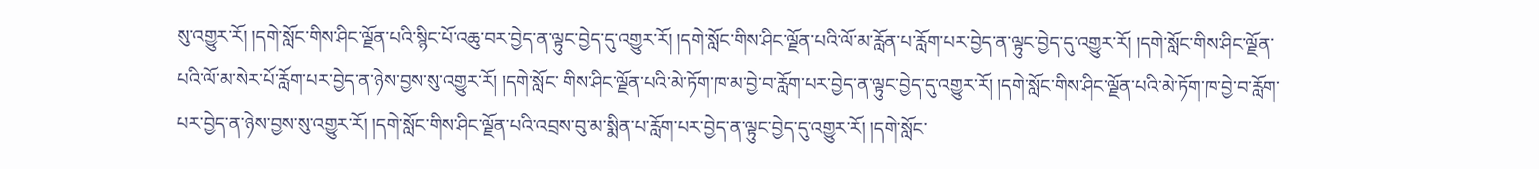སུ་འགྱུར་རོ། །དགེ་སློང་གིས་ཤིང་ལྗོན་པའི་སྙིང་པོ་འཆུ་བར་བྱེད་ན་ལྟུང་བྱེད་དུ་འགྱུར་རོ། །དགེ་སློང་གིས་ཤིང་ལྗོན་པའི་ལོ་མ་རློན་པ་རློག་པར་བྱེད་ན་ལྟུང་བྱེད་དུ་འགྱུར་རོ། །དགེ་སློང་གིས་ཤིང་ལྗོན་པའི་ལོ་མ་སེར་པོ་རློག་པར་བྱེད་ན་ཉེས་བྱས་སུ་འགྱུར་རོ། །དགེ་སློང་ གིས་ཤིང་ལྗོན་པའི་མེ་ཏོག་ཁ་མ་བྱེ་བ་རློག་པར་བྱེད་ན་ལྟུང་བྱེད་དུ་འགྱུར་རོ། །དགེ་སློང་གིས་ཤིང་ལྗོན་པའི་མེ་ཏོག་ཁ་བྱེ་བ་རློག་པར་བྱེད་ན་ཉེས་བྱས་སུ་འགྱུར་རོ། །དགེ་སློང་གིས་ཤིང་ལྗོན་པའི་འབྲས་བུ་མ་སྨིན་པ་རློག་པར་བྱེད་ན་ལྟུང་བྱེད་དུ་འགྱུར་རོ། །དགེ་སློང་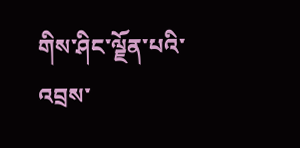གིས་ཤིང་ལྗོན་པའི་འབྲས་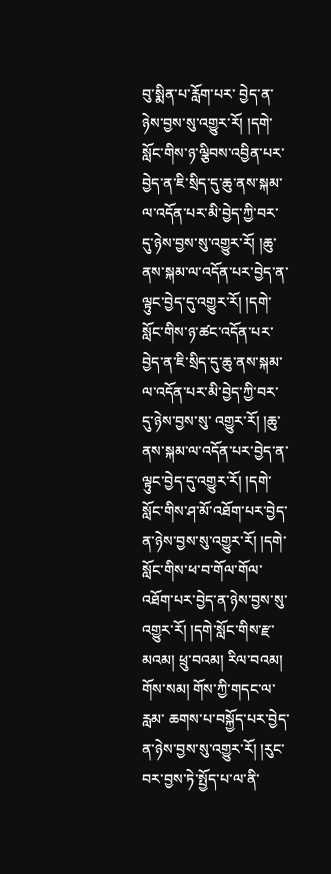བུ་སྨིན་པ་རློག་པར་ བྱེད་ན་ཉེས་བྱས་སུ་འགྱུར་རོ། །དགེ་སློང་གིས་ཉ་ལྕིབས་འབྱིན་པར་བྱེད་ན་ཇི་སྲིད་དུ་ཆུ་ནས་སྐམ་ལ་འདོན་པར་མི་བྱེད་ཀྱི་བར་དུ་ཉེས་བྱས་སུ་འགྱུར་རོ། །ཆུ་ནས་སྐམ་ལ་འདོན་པར་བྱེད་ན་ལྟུང་བྱེད་དུ་འགྱུར་རོ། །དགེ་སློང་གིས་ཉ་ཚང་འདོན་པར་བྱེད་ན་ཇི་སྲིད་དུ་ཆུ་ནས་སྐམ་ལ་འདོན་པར་མི་བྱེད་ཀྱི་བར་དུ་ཉེས་བྱས་སུ་ འགྱུར་རོ། །ཆུ་ནས་སྐམ་ལ་འདོན་པར་བྱེད་ན་ལྟུང་བྱེད་དུ་འགྱུར་རོ། །དགེ་སློང་གིས་ཤ་མོ་འཐོག་པར་བྱེད་ན་ཉེས་བྱས་སུ་འགྱུར་རོ། །དགེ་སློང་གིས་ཕ་བ་གོལ་གོལ་འཐོག་པར་བྱེད་ན་ཉེས་བྱས་སུ་འགྱུར་རོ། །དགེ་སློང་གིས་རྫ་མའམ། ཕྲུ་བའམ། རིལ་བའམ། གོས་སམ། གོས་ཀྱི་གདང་ལ་རླམ་ ཆགས་པ་བསྐྱོད་པར་བྱེད་ན་ཉེས་བྱས་སུ་འགྱུར་རོ། །རུང་བར་བྱས་ཏེ་སྤྱོད་པ་ལ་ནི་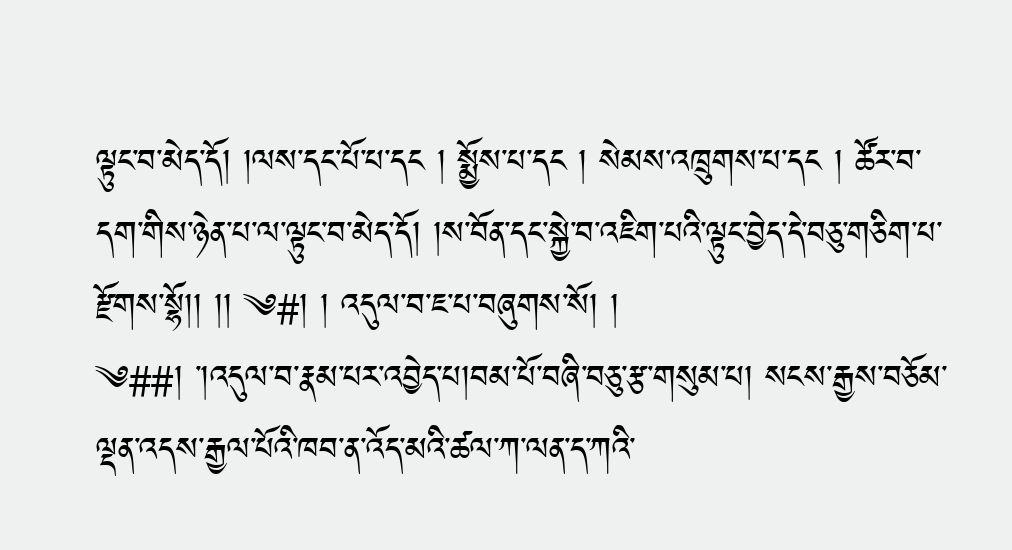ལྟུང་བ་མེད་དོ། །ལས་དང་པོ་པ་དང ། སྨྱོས་པ་དང ། སེམས་འཁྲུགས་པ་དང ། ཚོར་བ་དག་གིས་ཉེན་པ་ལ་ལྟུང་བ་མེད་དོ། །ས་བོན་དང་སྐྱེ་བ་འཇིག་པའི་ལྟུང་བྱེད་དེ་བཅུ་གཅིག་པ་རྫོགས་སྷོ།། །། ༄#། ། འདུལ་བ་ཇ་པ་བཞུགས་སོ། །
༄##། ་།འདུལ་བ་རྣམ་པར་འབྱེད་པ།བམ་པོ་བཞི་བཅུ་རྩ་གསུམ་པ། སངས་རྒྱས་བཅོམ་ལྡན་འདས་རྒྱལ་པོའི་ཁབ་ན་འོད་མའི་ཚལ་ཀ་ལན་ད་ཀའི་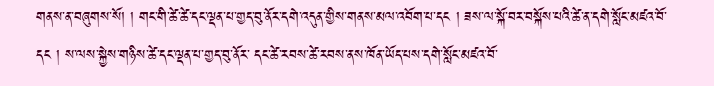གནས་ན་བཞུགས་སོ། ། གང་གི་ཚེ་ཚེ་དང་ལྡན་པ་གྱད་བུ་ནོར་དགེ་འདུན་གྱིས་གནས་མལ་འབོག་པ་དང ། ཟས་ལ་སྐོ་བར་བསྐོས་པའི་ཚེ་ན་དགེ་སློང་མཛའ་བོ་དང ། ས་ལས་སྐྱེས་གཉིས་ཚེ་དང་ལྡན་པ་གྱད་བུ་ནོར་ དང་ཚེ་རབས་ཚེ་རབས་ནས་ཁོན་ཡོད་པས་དགེ་སློང་མཛའ་བོ་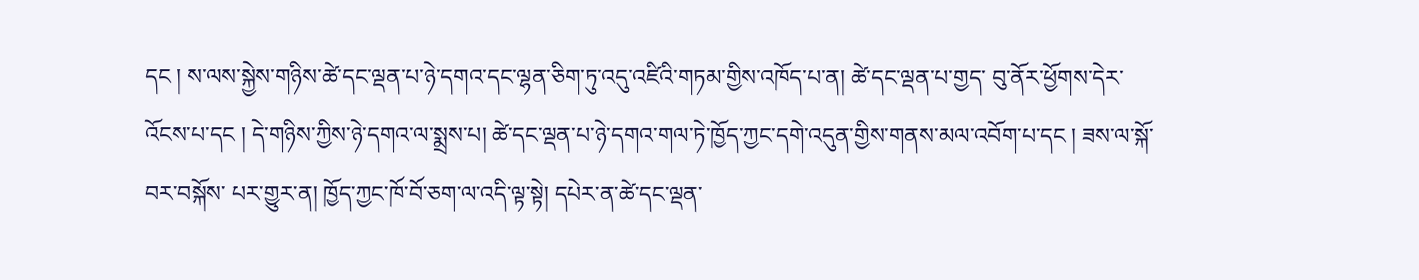དང ། ས་ལས་སྐྱེས་གཉིས་ཚེ་དང་ལྡན་པ་ཉེ་དགའ་དང་ལྷན་ཅིག་ཏུ་འདུ་འཛིའི་གཏམ་གྱིས་འཁོད་པ་ན། ཚེ་དང་ལྡན་པ་གྱད་ བུ་ནོར་ཕྱོགས་དེར་འོངས་པ་དང ། དེ་གཉིས་ཀྱིས་ཉེ་དགའ་ལ་སྨྲས་པ། ཚེ་དང་ལྡན་པ་ཉེ་དགའ་གལ་ཏེ་ཁྱོད་ཀྱང་དགེ་འདུན་གྱིས་གནས་མལ་འབོག་པ་དང ། ཟས་ལ་སྐོ་བར་བསྐོས་ པར་གྱུར་ན། ཁྱོད་ཀྱང་ཁོ་བོ་ཅག་ལ་འདི་ལྟ་སྟེ། དཔེར་ན་ཚེ་དང་ལྡན་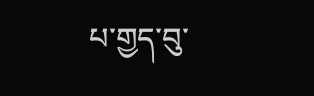པ་གྱད་བུ་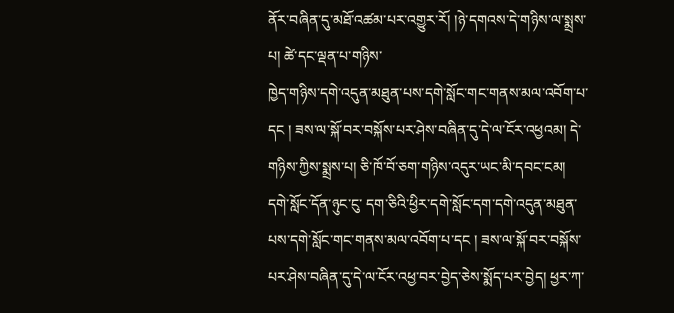ནོར་བཞིན་དུ་མཐོ་འཚམ་པར་འགྱུར་རོ། །ཉེ་དགའས་དེ་གཉིས་ལ་སྨྲས་པ། ཚེ་དང་ལྡན་པ་གཉིས་
ཁྱེད་གཉིས་དགེ་འདུན་མཐུན་པས་དགེ་སློང་གང་གནས་མལ་འབོག་པ་དང ། ཟས་ལ་སྐོ་བར་བསྐོས་པར་ཤེས་བཞིན་དུ་དེ་ལ་ངོར་འཕྱའམ། དེ་གཉིས་ཀྱིས་སྨྲས་པ། ཅི་ཁོ་བོ་ཅག་གཉིས་འདུར་ཡང་མི་དབང་ངམ། དགེ་སློང་དོན་ཉུང་ངུ་ དག་ཅིའི་ཕྱིར་དགེ་སློང་དག་དགེ་འདུན་མཐུན་པས་དགེ་སློང་གང་གནས་མལ་འབོག་པ་དང ། ཟས་ལ་སྐོ་བར་བསྐོས་པར་ཤེས་བཞིན་དུ་དེ་ལ་ངོར་འཕྱ་བར་བྱེད་ཅེས་སྨོད་པར་བྱེད། ཕྱར་ཀ་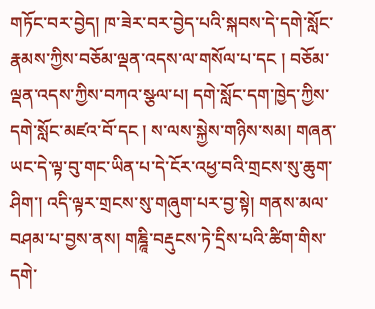གཏོང་བར་བྱེད། ཁ་ཟེར་བར་བྱེད་པའི་སྐབས་དེ་དགེ་སློང་ རྣམས་ཀྱིས་བཅོམ་ལྡན་འདས་ལ་གསོལ་པ་དང ། བཅོམ་ལྡན་འདས་ཀྱིས་བཀའ་སྩལ་པ། དགེ་སློང་དག་ཁྱེད་ཀྱིས་དགེ་སློང་མཛའ་བོ་དང ། ས་ལས་སྐྱེས་གཉིས་སམ། གཞན་ཡང་དེ་ལྟ་བུ་གང་ཡིན་པ་དེ་ངོར་འཕྱ་བའི་གྲངས་སུ་ཆུག་ཤིག་། འདི་ལྟར་གྲངས་སུ་གཞུག་པར་བྱ་སྟེ། གནས་མལ་བཤམ་པ་བྱས་ནས། གཎྜཱི་བརྡུངས་ཏེ་དྲིས་པའི་ཚིག་གིས་དགེ་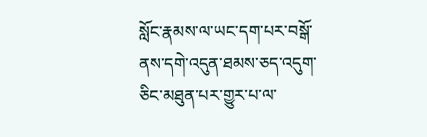སློང་རྣམས་ལ་ཡང་དག་པར་བསྒོ་ནས་དགེ་འདུན་ཐམས་ཅད་འདུག་ཅིང་མཐུན་པར་གྱུར་པ་ལ་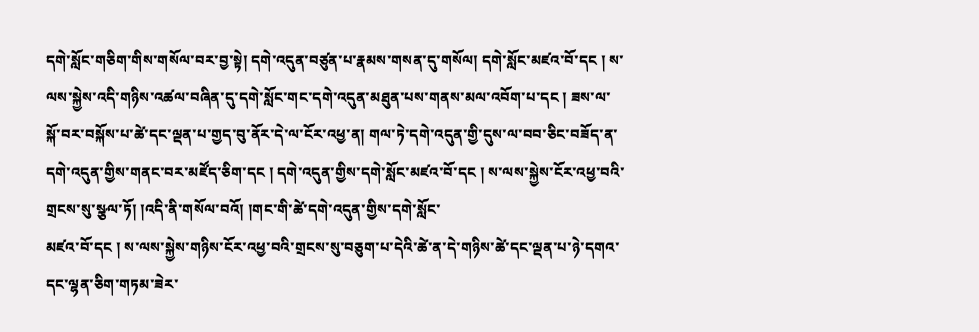དགེ་སློང་གཅིག་གིས་གསོལ་བར་བྱ་སྟེ། དགེ་འདུན་བཙུན་པ་རྣམས་གསན་དུ་གསོལ། དགེ་སློང་མཛའ་བོ་དང ། ས་ལས་སྐྱེས་འདི་གཉིས་འཚལ་བཞིན་དུ་དགེ་སློང་གང་དགེ་འདུན་མཐུན་པས་གནས་མལ་འབོག་པ་དང ། ཟས་ལ་སྐོ་བར་བསྐོས་པ་ཚེ་དང་ལྡན་པ་གྱད་བུ་ནོར་དེ་ལ་ངོར་འཕྱ་ན། གལ་ཏེ་དགེ་འདུན་གྱི་དུས་ལ་བབ་ཅིང་བཟོད་ན་དགེ་འདུན་གྱིས་གནང་བར་མཛོད་ཅིག་དང ། དགེ་འདུན་གྱིས་དགེ་སློང་མཛའ་བོ་དང ། ས་ལས་སྐྱེས་ངོར་འཕྱ་བའི་གྲངས་སུ་སྩལ་ཏོ། །འདི་ནི་གསོལ་བའོ། །གང་གི་ཚེ་དགེ་འདུན་གྱིས་དགེ་སློང་
མཛའ་བོ་དང ། ས་ལས་སྐྱེས་གཉིས་ངོར་འཕྱ་བའི་གྲངས་སུ་བཅུག་པ་དེའི་ཚེ་ན་དེ་གཉིས་ཚེ་དང་ལྡན་པ་ཉེ་དགའ་དང་ལྷན་ཅིག་གཏམ་ཟེར་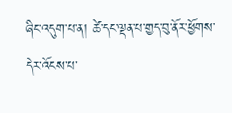ཞིང་འདུག་པ་ན། ཚེ་དང་ལྡན་པ་གྱད་བུ་ནོར་ཕྱོགས་དེར་འོངས་པ་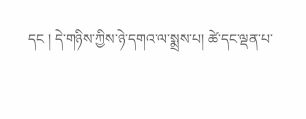དང ། དེ་གཉིས་ཀྱིས་ཉེ་དགའ་ལ་སྨྲས་པ། ཚེ་དང་ལྡན་པ་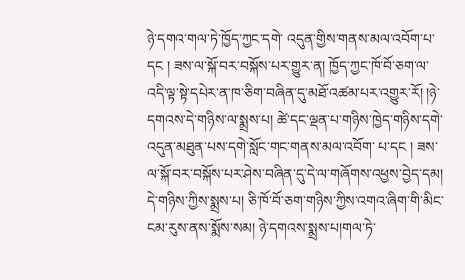ཉེ་དགའ་གལ་ཏེ་ཁྱོད་ཀྱང་དགེ་ འདུན་གྱིས་གནས་མལ་འབོག་པ་དང ། ཟས་ལ་སྐོ་བར་བསྐོས་པར་གྱུར་ན། ཁྱོད་ཀྱང་ཁོ་བོ་ཅག་ལ་འདི་ལྟ་སྟེ་དཔེར་ན་ཁ་ཅིག་བཞིན་དུ་མཐོ་འཚམ་པར་འགྱུར་རོ། །ཉེ་དགའས་དེ་གཉིས་ལ་སྨྲས་པ། ཚེ་དང་ལྡན་པ་གཉིས་ཁྱེད་གཉིས་དགེ་འདུན་མཐུན་པས་དགེ་སློང་གང་གནས་མལ་འབོག་ པ་དང ། ཟས་ལ་སྐོ་བར་བསྐོས་པར་ཤེས་བཞིན་དུ་དེ་ལ་གཞོགས་འཕྱས་བྱེད་དམ། དེ་གཉིས་ཀྱིས་སྨྲས་པ། ཅི་ཁོ་བོ་ཅག་གཉིས་ཀྱིས་འགའ་ཞིག་གི་མིང་ངམ་རུས་ནས་སྨོས་སམ། ཉེ་དགའས་སྨྲས་པ།གལ་ཏེ་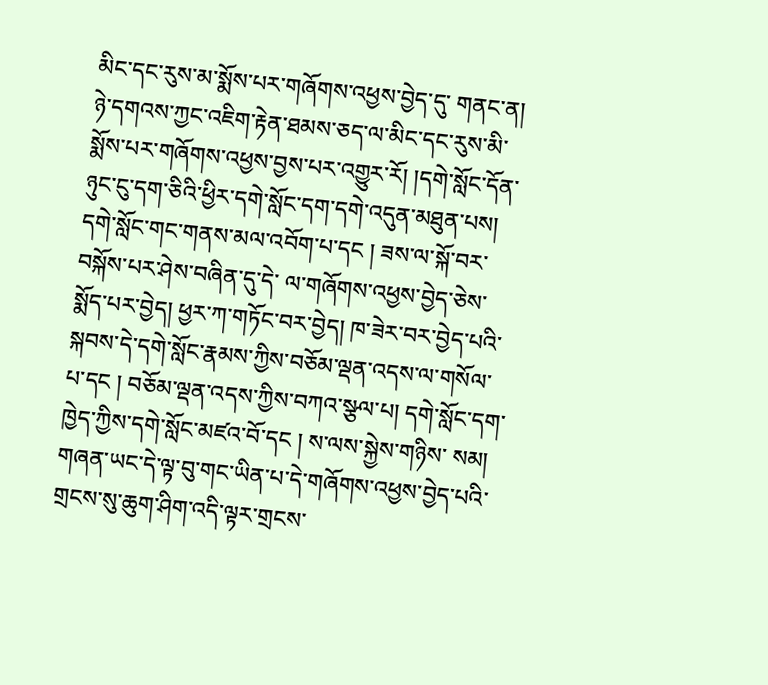མིང་དང་རུས་མ་སྨོས་པར་གཞོགས་འཕྱས་བྱེད་དུ་ གནང་ན། ཉེ་དགའས་ཀྱང་འཇིག་རྟེན་ཐམས་ཅད་ལ་མིང་དང་རུས་མི་སྨོས་པར་གཞོགས་འཕྱས་བྱས་པར་འགྱུར་རོ། །དགེ་སློང་དོན་ཉུང་ངུ་དག་ཅིའི་ཕྱིར་དགེ་སློང་དག་དགེ་འདུན་མཐུན་པས། དགེ་སློང་གང་གནས་མལ་འབོག་པ་དང ། ཟས་ལ་སྐོ་བར་བསྐོས་པར་ཤེས་བཞིན་དུ་དེ་ ལ་གཞོགས་འཕྱས་བྱེད་ཅེས་སྨོད་པར་བྱེད། ཕྱར་ཀ་གཏོང་བར་བྱེད། ཁ་ཟེར་བར་བྱེད་པའི་སྐབས་དེ་དགེ་སློང་རྣམས་ཀྱིས་བཅོམ་ལྡན་འདས་ལ་གསོལ་པ་དང ། བཅོམ་ལྡན་འདས་ཀྱིས་བཀའ་སྩལ་པ། དགེ་སློང་དག་ཁྱེད་ཀྱིས་དགེ་སློང་མཛའ་བོ་དང ། ས་ལས་སྐྱེས་གཉིས་ སམ། གཞན་ཡང་དེ་ལྟ་བུ་གང་ཡིན་པ་དེ་གཞོགས་འཕྱས་བྱེད་པའི་གྲངས་སུ་ཆུག་ཤིག་འདི་ལྟར་གྲངས་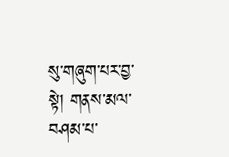སུ་གཞུག་པར་བྱ་སྟེ། གནས་མལ་བཤམ་པ་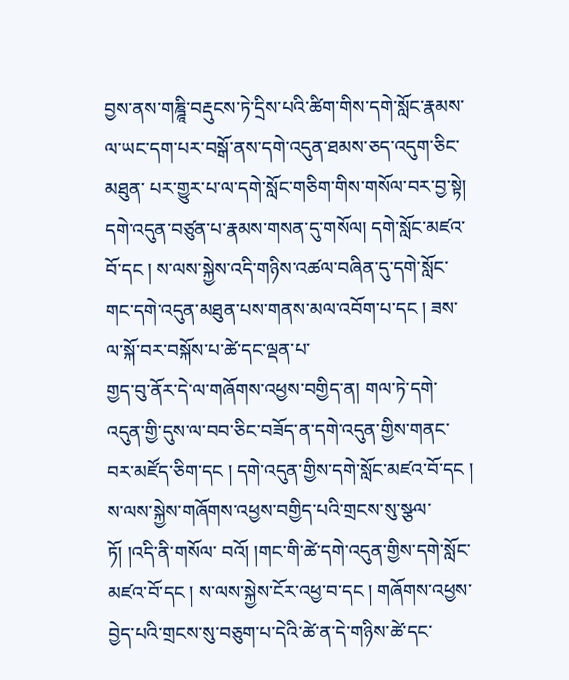བྱས་ནས་གཎྜཱི་བརྡུངས་ཏེ་དྲིས་པའི་ཚིག་གིས་དགེ་སློང་རྣམས་ལ་ཡང་དག་པར་བསྒོ་ནས་དགེ་འདུན་ཐམས་ཅད་འདུག་ཅིང་མཐུན་ པར་གྱུར་པ་ལ་དགེ་སློང་གཅིག་གིས་གསོལ་བར་བྱ་སྟེ། དགེ་འདུན་བཙུན་པ་རྣམས་གསན་དུ་གསོལ། དགེ་སློང་མཛའ་བོ་དང ། ས་ལས་སྐྱེས་འདི་གཉིས་འཚལ་བཞིན་དུ་དགེ་སློང་གང་དགེ་འདུན་མཐུན་པས་གནས་མལ་འབོག་པ་དང ། ཟས་ལ་སྐོ་བར་བསྐོས་པ་ཚེ་དང་ལྡན་པ་
གྱད་བུ་ནོར་དེ་ལ་གཞོགས་འཕྱས་བགྱིད་ན། གལ་ཏེ་དགེ་འདུན་གྱི་དུས་ལ་བབ་ཅིང་བཟོད་ན་དགེ་འདུན་གྱིས་གནང་བར་མཛོད་ཅིག་དང ། དགེ་འདུན་གྱིས་དགེ་སློང་མཛའ་བོ་དང ། ས་ལས་སྐྱེས་གཞོགས་འཕྱས་བགྱིད་པའི་གྲངས་སུ་སྩལ་ཏོ། །འདི་ནི་གསོལ་ བའོ། །གང་གི་ཚེ་དགེ་འདུན་གྱིས་དགེ་སློང་མཛའ་བོ་དང ། ས་ལས་སྐྱེས་ངོར་འཕྱ་བ་དང ། གཞོགས་འཕྱས་བྱེད་པའི་གྲངས་སུ་བཅུག་པ་དེའི་ཚེ་ན་དེ་གཉིས་ཚེ་དང་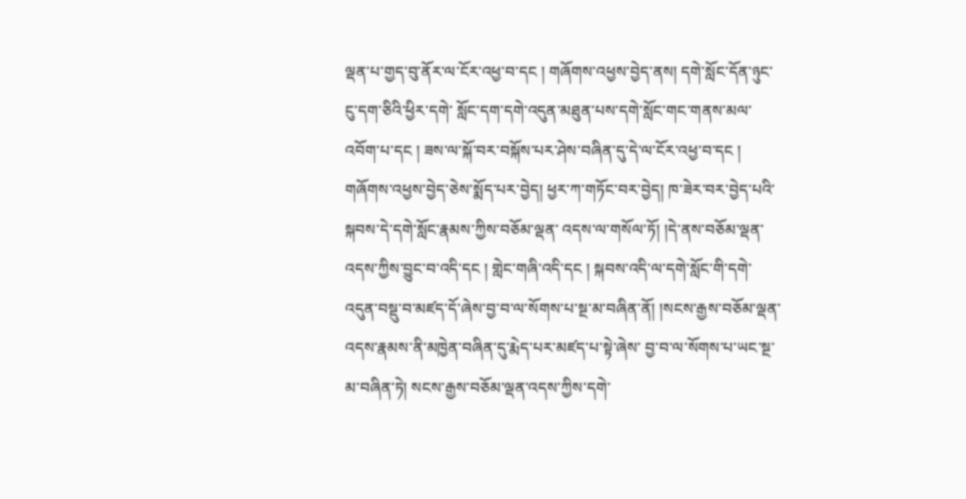ལྡན་པ་གྱད་བུ་ནོར་ལ་ངོར་འཕྱ་བ་དང ། གཞོགས་འཕྱས་བྱེད་ནས། དགེ་སློང་དོན་ཉུང་ངུ་དག་ཅིའི་ཕྱིར་དགེ་ སློང་དག་དགེ་འདུན་མཐུན་པས་དགེ་སློང་གང་གནས་མལ་འབོག་པ་དང ། ཟས་ལ་སྐོ་བར་བསྐོས་པར་ཤེས་བཞིན་དུ་དེ་ལ་ངོར་འཕྱ་བ་དང ། གཞོགས་འཕྱས་བྱེད་ཅེས་སྨོད་པར་བྱེད། ཕྱར་ཀ་གཏོང་བར་བྱེད། ཁ་ཟེར་བར་བྱེད་པའི་སྐབས་དེ་དགེ་སློང་རྣམས་ཀྱིས་བཅོམ་ལྡན་ འདས་ལ་གསོལ་ཏོ། །དེ་ནས་བཅོམ་ལྡན་འདས་ཀྱིས་བྱུང་བ་འདི་དང ། གླེང་གཞི་འདི་དང ། སྐབས་འདི་ལ་དགེ་སློང་གི་དགེ་འདུན་བསྡུ་བ་མཛད་དོ་ཞེས་བྱ་བ་ལ་སོགས་པ་སྔ་མ་བཞིན་ནོ། །སངས་རྒྱས་བཅོམ་ལྡན་འདས་རྣམས་ནི་མཁྱེན་བཞིན་དུ་རྨེད་པར་མཛད་པ་སྟེ་ཞེས་ བྱ་བ་ལ་སོགས་པ་ཡང་སྔ་མ་བཞིན་ཏེ། སངས་རྒྱས་བཅོམ་ལྡན་འདས་ཀྱིས་དགེ་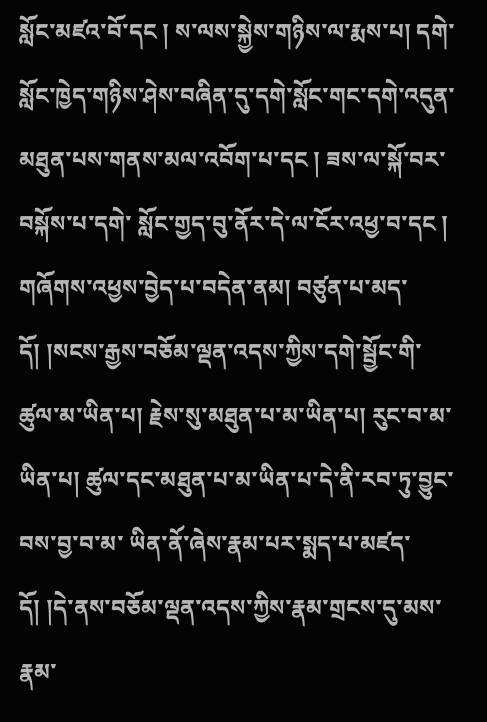སློང་མཛའ་བོ་དང ། ས་ལས་སྐྱེས་གཉིས་ལ་རྨས་པ། དགེ་སློང་ཁྱེད་གཉིས་ཤེས་བཞིན་དུ་དགེ་སློང་གང་དགེ་འདུན་མཐུན་པས་གནས་མལ་འབོག་པ་དང ། ཟས་ལ་སྐོ་བར་བསྐོས་པ་དགེ་ སློང་གྱད་བུ་ནོར་དེ་ལ་ངོར་འཕྱ་བ་དང ། གཞོགས་འཕྱས་བྱེད་པ་བདེན་ནམ། བཙུན་པ་མད་དོ། །སངས་རྒྱས་བཅོམ་ལྡན་འདས་ཀྱིས་དགེ་སྦྱོང་གི་ཚུལ་མ་ཡིན་པ། རྗེས་སུ་མཐུན་པ་མ་ཡིན་པ། རུང་བ་མ་ཡིན་པ། ཚུལ་དང་མཐུན་པ་མ་ཡིན་པ་དེ་ནི་རབ་ཏུ་བྱུང་བས་བྱ་བ་མ་ ཡིན་ནོ་ཞེས་རྣམ་པར་སྨད་པ་མཛད་དོ། །དེ་ནས་བཅོམ་ལྡན་འདས་ཀྱིས་རྣམ་གྲངས་དུ་མས་རྣམ་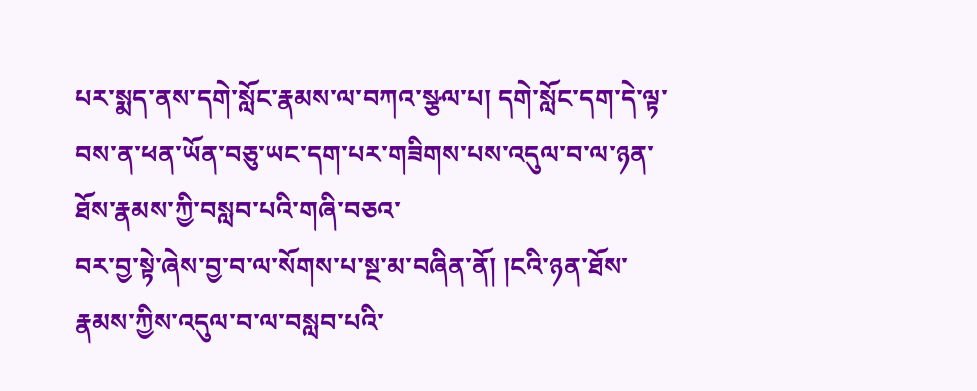པར་སྨད་ནས་དགེ་སློང་རྣམས་ལ་བཀའ་སྩལ་པ། དགེ་སློང་དག་དེ་ལྟ་བས་ན་ཕན་ཡོན་བཅུ་ཡང་དག་པར་གཟིགས་པས་འདུལ་བ་ལ་ཉན་ཐོས་རྣམས་ཀྱི་བསླབ་པའི་གཞི་བཅའ་
བར་བྱ་སྟེ་ཞེས་བྱ་བ་ལ་སོགས་པ་སྔ་མ་བཞིན་ནོ། །ངའི་ཉན་ཐོས་རྣམས་ཀྱིས་འདུལ་བ་ལ་བསླབ་པའི་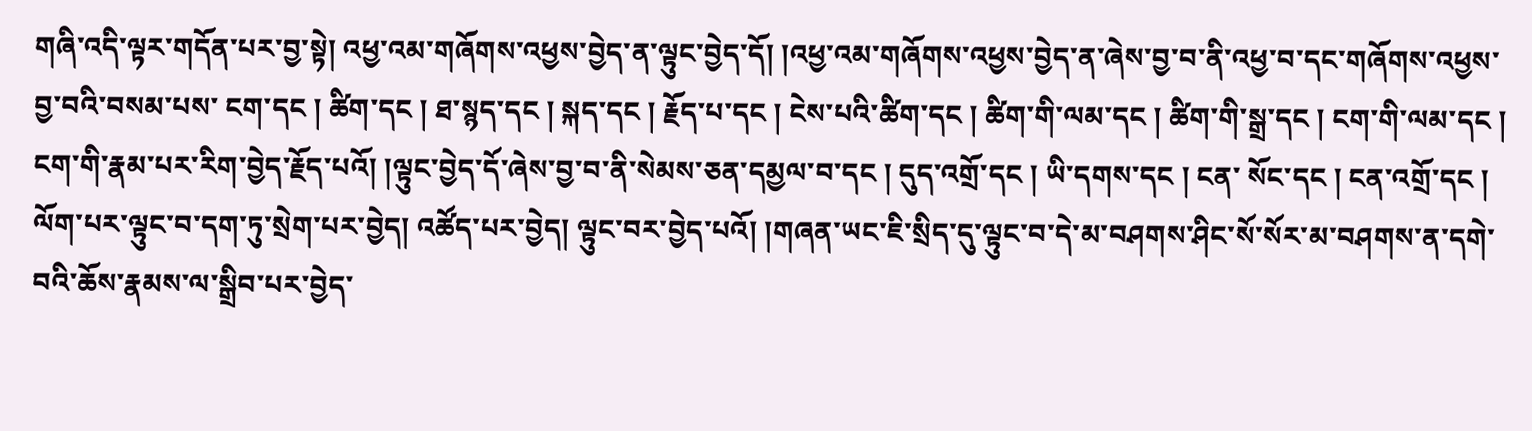གཞི་འདི་ལྟར་གདོན་པར་བྱ་སྟེ། འཕྱ་འམ་གཞོགས་འཕྱས་བྱེད་ན་ལྟུང་བྱེད་དོ། །འཕྱ་འམ་གཞོགས་འཕྱས་བྱེད་ན་ཞེས་བྱ་བ་ནི་འཕྱ་བ་དང་གཞོགས་འཕྱས་བྱ་བའི་བསམ་པས་ ངག་དང ། ཚིག་དང ། ཐ་སྙད་དང ། སྐད་དང ། རྗོད་པ་དང ། ངེས་པའི་ཚིག་དང ། ཚིག་གི་ལམ་དང ། ཚིག་གི་སྒྲ་དང ། ངག་གི་ལམ་དང ། ངག་གི་རྣམ་པར་རིག་བྱེད་རྗོད་པའོ། །ལྟུང་བྱེད་དོ་ཞེས་བྱ་བ་ནི་སེམས་ཅན་དམྱལ་བ་དང ། དུད་འགྲོ་དང ། ཡི་དགས་དང ། ངན་ སོང་དང ། ངན་འགྲོ་དང ། ལོག་པར་ལྟུང་བ་དག་ཏུ་སྲེག་པར་བྱེད། འཚོད་པར་བྱེད། ལྟུང་བར་བྱེད་པའོ། །གཞན་ཡང་ཇི་སྲིད་དུ་ལྟུང་བ་དེ་མ་བཤགས་ཤིང་སོ་སོར་མ་བཤགས་ན་དགེ་བའི་ཆོས་རྣམས་ལ་སྒྲིབ་པར་བྱེད་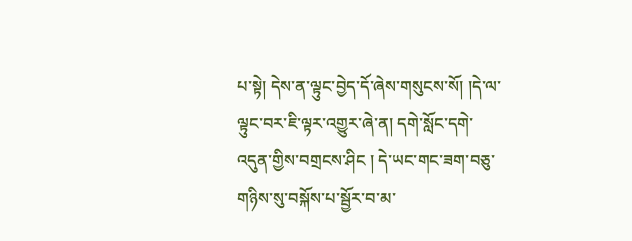པ་སྟེ། དེས་ན་ལྟུང་བྱེད་དོ་ཞེས་གསུངས་སོ། །དེ་ལ་ ལྟུང་བར་ཇི་ལྟར་འགྱུར་ཞེ་ན། དགེ་སློང་དགེ་འདུན་གྱིས་བགྲངས་ཤིང ། དེ་ཡང་གང་ཟག་བཅུ་གཉིས་སུ་བསྐོས་པ་སྦྱོར་བ་མ་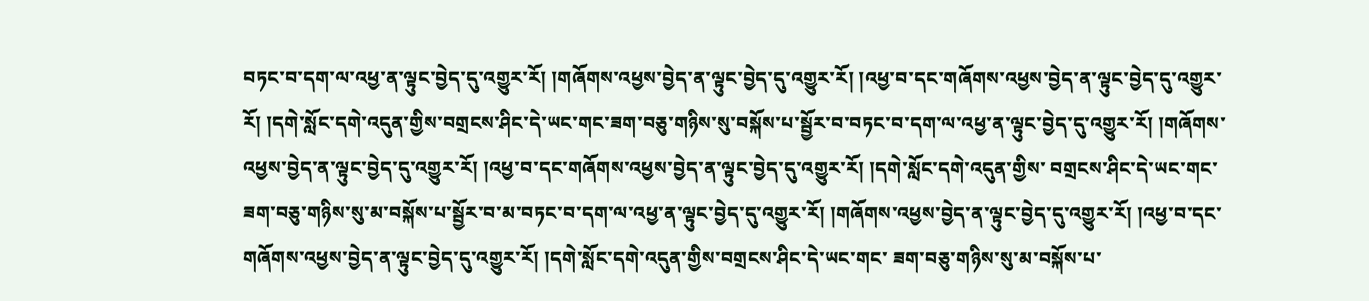བཏང་བ་དག་ལ་འཕྱ་ན་ལྟུང་བྱེད་དུ་འགྱུར་རོ། །གཞོགས་འཕྱས་བྱེད་ན་ལྟུང་བྱེད་དུ་འགྱུར་རོ། །འཕྱ་བ་དང་གཞོགས་འཕྱས་བྱེད་ན་ལྟུང་བྱེད་དུ་འགྱུར་ རོ། །དགེ་སློང་དགེ་འདུན་གྱིས་བགྲངས་ཤིང་དེ་ཡང་གང་ཟག་བཅུ་གཉིས་སུ་བསྐོས་པ་སྦྱོར་བ་བཏང་བ་དག་ལ་འཕྱ་ན་ལྟུང་བྱེད་དུ་འགྱུར་རོ། །གཞོགས་འཕྱས་བྱེད་ན་ལྟུང་བྱེད་དུ་འགྱུར་རོ། །འཕྱ་བ་དང་གཞོགས་འཕྱས་བྱེད་ན་ལྟུང་བྱེད་དུ་འགྱུར་རོ། །དགེ་སློང་དགེ་འདུན་གྱིས་ བགྲངས་ཤིང་དེ་ཡང་གང་ཟག་བཅུ་གཉིས་སུ་མ་བསྐོས་པ་སྦྱོར་བ་མ་བཏང་བ་དག་ལ་འཕྱ་ན་ལྟུང་བྱེད་དུ་འགྱུར་རོ། །གཞོགས་འཕྱས་བྱེད་ན་ལྟུང་བྱེད་དུ་འགྱུར་རོ། །འཕྱ་བ་དང་གཞོགས་འཕྱས་བྱེད་ན་ལྟུང་བྱེད་དུ་འགྱུར་རོ། །དགེ་སློང་དགེ་འདུན་གྱིས་བགྲངས་ཤིང་དེ་ཡང་གང་ ཟག་བཅུ་གཉིས་སུ་མ་བསྐོས་པ་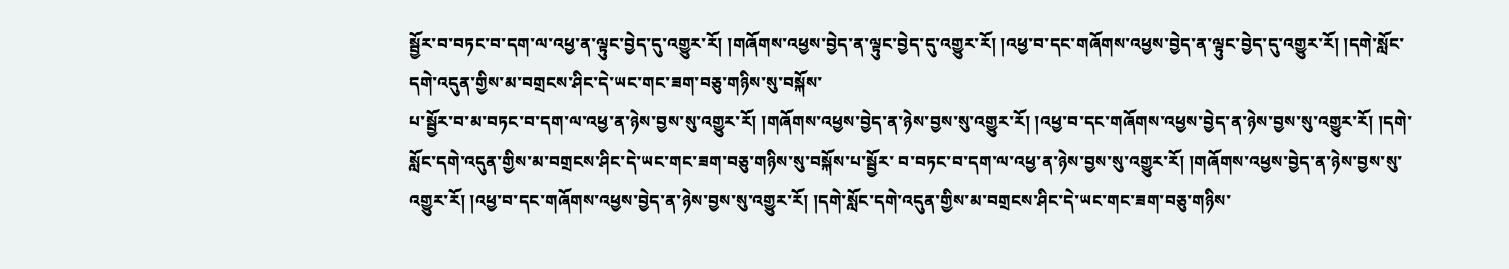སྦྱོར་བ་བཏང་བ་དག་ལ་འཕྱ་ན་ལྟུང་བྱེད་དུ་འགྱུར་རོ། །གཞོགས་འཕྱས་བྱེད་ན་ལྟུང་བྱེད་དུ་འགྱུར་རོ། །འཕྱ་བ་དང་གཞོགས་འཕྱས་བྱེད་ན་ལྟུང་བྱེད་དུ་འགྱུར་རོ། །དགེ་སློང་དགེ་འདུན་གྱིས་མ་བགྲངས་ཤིང་དེ་ཡང་གང་ཟག་བཅུ་གཉིས་སུ་བསྐོས་
པ་སྦྱོར་བ་མ་བཏང་བ་དག་ལ་འཕྱ་ན་ཉེས་བྱས་སུ་འགྱུར་རོ། །གཞོགས་འཕྱས་བྱེད་ན་ཉེས་བྱས་སུ་འགྱུར་རོ། །འཕྱ་བ་དང་གཞོགས་འཕྱས་བྱེད་ན་ཉེས་བྱས་སུ་འགྱུར་རོ། །དགེ་སློང་དགེ་འདུན་གྱིས་མ་བགྲངས་ཤིང་དེ་ཡང་གང་ཟག་བཅུ་གཉིས་སུ་བསྐོས་པ་སྦྱོར་ བ་བཏང་བ་དག་ལ་འཕྱ་ན་ཉེས་བྱས་སུ་འགྱུར་རོ། །གཞོགས་འཕྱས་བྱེད་ན་ཉེས་བྱས་སུ་འགྱུར་རོ། །འཕྱ་བ་དང་གཞོགས་འཕྱས་བྱེད་ན་ཉེས་བྱས་སུ་འགྱུར་རོ། །དགེ་སློང་དགེ་འདུན་གྱིས་མ་བགྲངས་ཤིང་དེ་ཡང་གང་ཟག་བཅུ་གཉིས་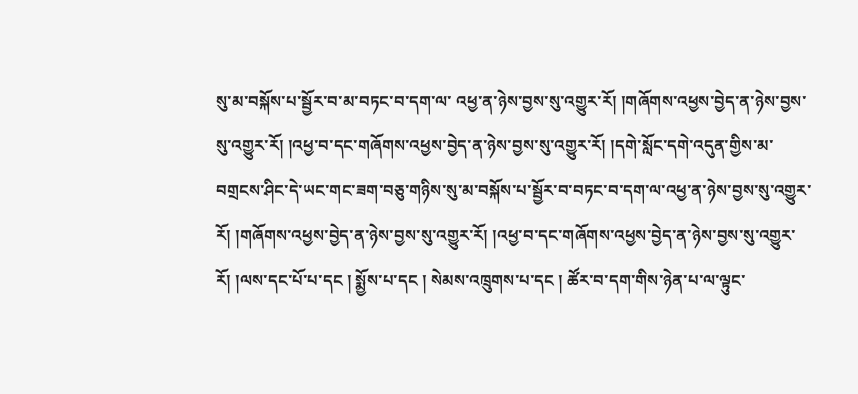སུ་མ་བསྐོས་པ་སྦྱོར་བ་མ་བཏང་བ་དག་ལ་ འཕྱ་ན་ཉེས་བྱས་སུ་འགྱུར་རོ། །གཞོགས་འཕྱས་བྱེད་ན་ཉེས་བྱས་སུ་འགྱུར་རོ། །འཕྱ་བ་དང་གཞོགས་འཕྱས་བྱེད་ན་ཉེས་བྱས་སུ་འགྱུར་རོ། །དགེ་སློང་དགེ་འདུན་གྱིས་མ་བགྲངས་ཤིང་དེ་ཡང་གང་ཟག་བཅུ་གཉིས་སུ་མ་བསྐོས་པ་སྦྱོར་བ་བཏང་བ་དག་ལ་འཕྱ་ན་ཉེས་བྱས་སུ་འགྱུར་ རོ། །གཞོགས་འཕྱས་བྱེད་ན་ཉེས་བྱས་སུ་འགྱུར་རོ། །འཕྱ་བ་དང་གཞོགས་འཕྱས་བྱེད་ན་ཉེས་བྱས་སུ་འགྱུར་རོ། །ལས་དང་པོ་པ་དང ། སྨྱོས་པ་དང ། སེམས་འཁྲུགས་པ་དང ། ཚོར་བ་དག་གིས་ཉེན་པ་ལ་ལྟུང་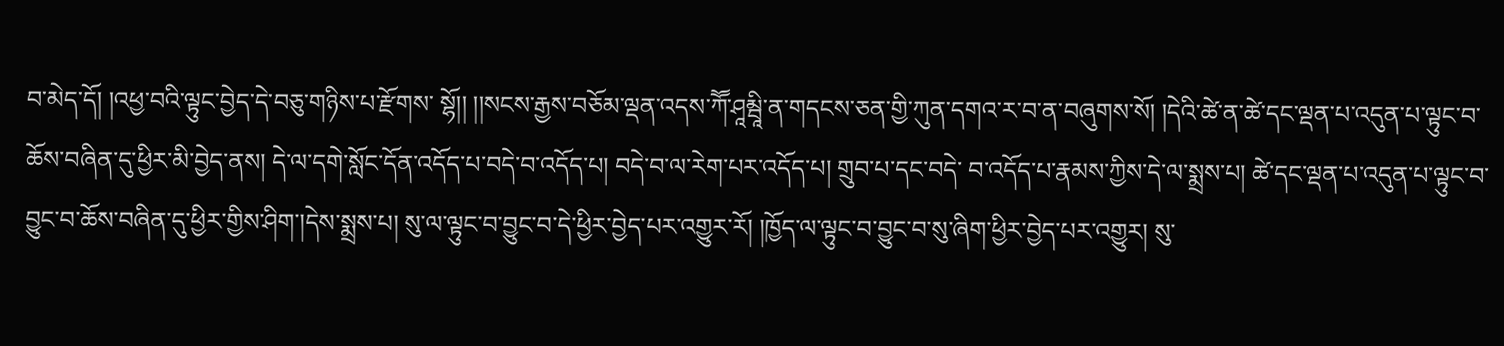བ་མེད་དོ། །འཕྱ་བའི་ལྟུང་བྱེད་དེ་བཅུ་གཉིས་པ་རྫོགས་ སྷོ།། །།སངས་རྒྱས་བཅོམ་ལྡན་འདས་ཀཽ་ཤཱམྦཱི་ན་གདངས་ཅན་གྱི་ཀུན་དགའ་ར་བ་ན་བཞུགས་སོ། །དེའི་ཚེ་ན་ཚེ་དང་ལྡན་པ་འདུན་པ་ལྟུང་བ་ཆོས་བཞིན་དུ་ཕྱིར་མི་བྱེད་ནས། དེ་ལ་དགེ་སློང་དོན་འདོད་པ་བདེ་བ་འདོད་པ། བདེ་བ་ལ་རེག་པར་འདོད་པ། གྲུབ་པ་དང་བདེ་ བ་འདོད་པ་རྣམས་ཀྱིས་དེ་ལ་སྨྲས་པ། ཚེ་དང་ལྡན་པ་འདུན་པ་ལྟུང་བ་བྱུང་བ་ཆོས་བཞིན་དུ་ཕྱིར་གྱིས་ཤིག་།དེས་སྨྲས་པ། སུ་ལ་ལྟུང་བ་བྱུང་བ་དེ་ཕྱིར་བྱེད་པར་འགྱུར་རོ། །ཁྱོད་ལ་ལྟུང་བ་བྱུང་བ་སུ་ཞིག་ཕྱིར་བྱེད་པར་འགྱུར། སུ་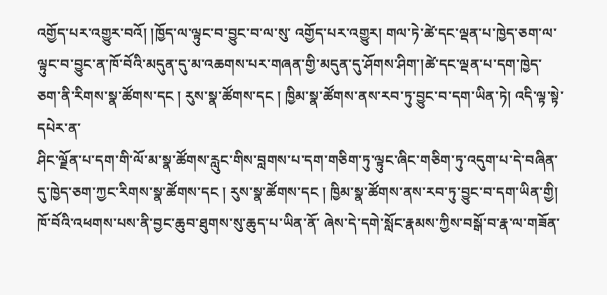འགྱོད་པར་འགྱུར་བའོ། །ཁྱོད་ལ་ལྟུང་བ་བྱུང་བ་ལ་སུ་ འགྱོད་པར་འགྱུར། གལ་ཏེ་ཚེ་དང་ལྡན་པ་ཁྱེད་ཅག་ལ་ལྟུང་བ་བྱུང་ན་ཁོ་བོའི་མདུན་དུ་མ་འཆགས་པར་གཞན་གྱི་མདུན་དུ་ཤོགས་ཤིག་།ཚེ་དང་ལྡན་པ་དག་ཁྱེད་ཅག་ནི་རིགས་སྣ་ཚོགས་དང ། རུས་སྣ་ཚོགས་དང ། ཁྱིམ་སྣ་ཚོགས་ནས་རབ་ཏུ་བྱུང་བ་དག་ཡིན་ཏེ། འདི་ལྟ་སྟེ་དཔེར་ན་
ཤིང་ལྗོན་པ་དག་གི་ལོ་མ་སྣ་ཚོགས་རླུང་གིས་བླགས་པ་དག་གཅིག་ཏུ་ལྟུང་ཞིང་གཅིག་ཏུ་འདུག་པ་དེ་བཞིན་དུ་ཁྱེད་ཅག་ཀྱང་རིགས་སྣ་ཚོགས་དང ། རུས་སྣ་ཚོགས་དང ། ཁྱིམ་སྣ་ཚོགས་ནས་རབ་ཏུ་བྱུང་བ་དག་ཡིན་གྱི། ཁོ་བོའི་འཕགས་པས་ནི་བྱང་ཆུབ་ཐུགས་སུ་ཆུད་པ་ཡིན་ནོ་ ཞེས་དེ་དགེ་སློང་རྣམས་ཀྱིས་བསྒོ་བ་རྣ་ལ་གཟོན་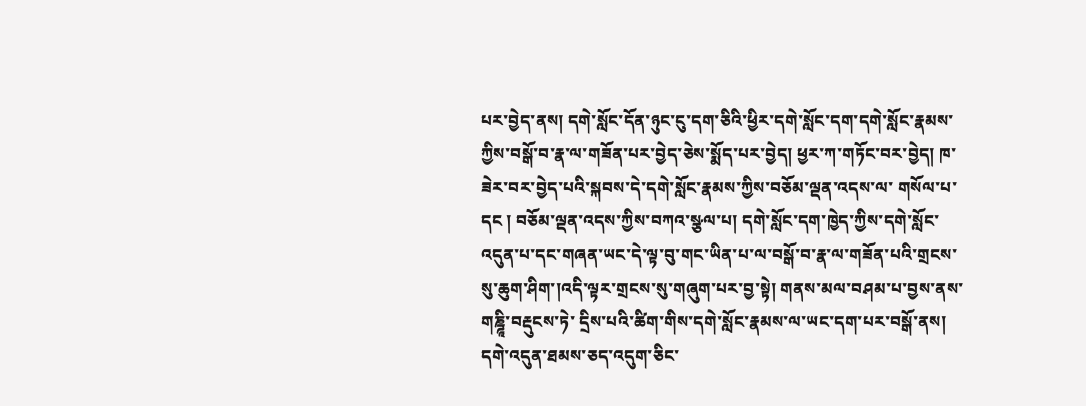པར་བྱེད་ནས། དགེ་སློང་དོན་ཉུང་ངུ་དག་ཅིའི་ཕྱིར་དགེ་སློང་དག་དགེ་སློང་རྣམས་ཀྱིས་བསྒོ་བ་རྣ་ལ་གཟོན་པར་བྱེད་ཅེས་སྨོད་པར་བྱེད། ཕྱར་ཀ་གཏོང་བར་བྱེད། ཁ་ཟེར་བར་བྱེད་པའི་སྐབས་དེ་དགེ་སློང་རྣམས་ཀྱིས་བཅོམ་ལྡན་འདས་ལ་ གསོལ་པ་དང ། བཅོམ་ལྡན་འདས་ཀྱིས་བཀའ་སྩལ་པ། དགེ་སློང་དག་ཁྱེད་ཀྱིས་དགེ་སློང་འདུན་པ་དང་གཞན་ཡང་དེ་ལྟ་བུ་གང་ཡིན་པ་ལ་བསྒོ་བ་རྣ་ལ་གཟོན་པའི་གྲངས་སུ་ཆུག་ཤིག་།འདི་ལྟར་གྲངས་སུ་གཞུག་པར་བྱ་སྟེ། གནས་མལ་བཤམ་པ་བྱས་ནས་གཎྜཱི་བརྡུངས་ཏེ་ དྲིས་པའི་ཚིག་གིས་དགེ་སློང་རྣམས་ལ་ཡང་དག་པར་བསྒོ་ནས། དགེ་འདུན་ཐམས་ཅད་འདུག་ཅིང་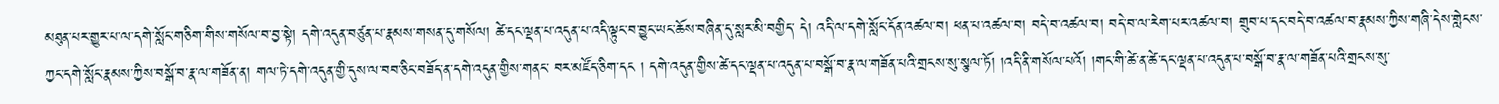མཐུན་པར་གྱུར་པ་ལ་དགེ་སློང་གཅིག་གིས་གསོལ་བ་བྱ་སྟེ། དགེ་འདུན་བཙུན་པ་རྣམས་གསན་དུ་གསོལ། ཚེ་དང་ལྡན་པ་འདུན་པ་འདི་ལྟུང་བ་བྱུང་ཡང་ཆོས་བཞིན་དུ་སླར་མི་བགྱིད་ དེ། འདི་ལ་དགེ་སློང་དོན་འཚལ་བ། ཕན་པ་འཚལ་བ། བདེ་བ་འཚལ་བ། བདེ་བ་ལ་རེག་པར་འཚལ་བ། གྲུབ་པ་དང་བདེ་བ་འཚལ་བ་རྣམས་ཀྱིས་གཞི་དེས་གླེངས་ཀྱང་དགེ་སློང་རྣམས་ཀྱིས་བསྒོ་བ་རྣ་ལ་གཟོན་ན། གལ་ཏེ་དགེ་འདུན་གྱི་དུས་ལ་བབ་ཅིང་བཟོད་ན་དགེ་འདུན་གྱིས་གནང་ བར་མཛོད་ཅིག་དང ། དགེ་འདུན་གྱིས་ཚེ་དང་ལྡན་པ་འདུན་པ་བསྒོ་བ་རྣ་ལ་གཟོན་པའི་གྲངས་སུ་སྩལ་ཏོ། །འདི་ནི་གསོལ་པའོ། །གང་གི་ཚེ་ན་ཚེ་དང་ལྡན་པ་འདུན་པ་བསྒོ་བ་རྣ་ལ་གཟོན་པའི་གྲངས་སུ་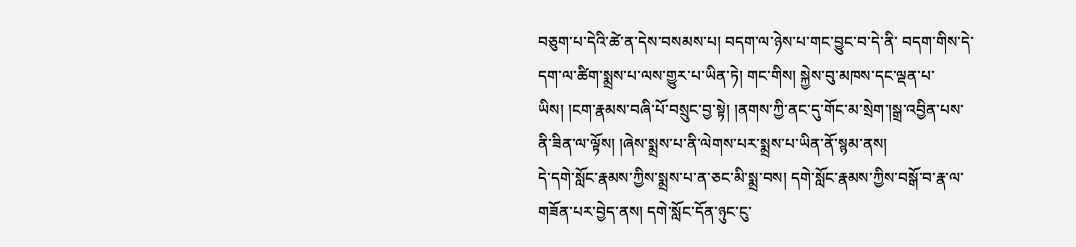བཅུག་པ་དེའི་ཚེ་ན་དེས་བསམས་པ། བདག་ལ་ཉེས་པ་གང་བྱུང་བ་དེ་ནི་ བདག་གིས་དེ་དག་ལ་ཚིག་སྨྲས་པ་ལས་གྱུར་པ་ཡིན་ཏེ། གང་གིས། སྐྱེས་བུ་མཁས་དང་ལྡན་པ་ཡིས། །ངག་རྣམས་བཞི་པོ་བསྲུང་བྱ་སྟེ། །ནགས་ཀྱི་ནང་དུ་གོང་མ་སྲེག་།སྒྲ་འབྱིན་པས་ནི་ཟིན་ལ་ལྟོས། །ཞེས་སྨྲས་པ་ནི་ལེགས་པར་སྨྲས་པ་ཡིན་ནོ་སྙམ་ནས།
དེ་དགེ་སློང་རྣམས་ཀྱིས་སྨྲས་པ་ན་ཅང་མི་སྨྲ་བས། དགེ་སློང་རྣམས་ཀྱིས་བསྒོ་བ་རྣ་ལ་གཟོན་པར་བྱེད་ནས། དགེ་སློང་དོན་ཉུང་ངུ་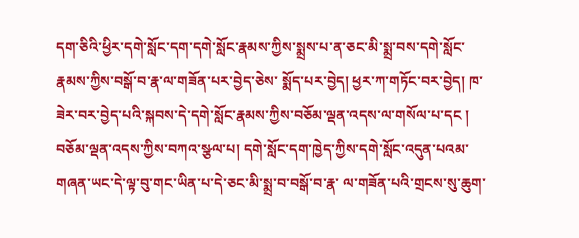དག་ཅིའི་ཕྱིར་དགེ་སློང་དག་དགེ་སློང་རྣམས་ཀྱིས་སྨྲས་པ་ན་ཅང་མི་སྨྲ་བས་དགེ་སློང་རྣམས་ཀྱིས་བསྒོ་བ་རྣ་ལ་གཟོན་པར་བྱེད་ཅེས་ སྨོད་པར་བྱེད། ཕྱར་ཀ་གཏོང་བར་བྱེད། ཁ་ཟེར་བར་བྱེད་པའི་སྐབས་དེ་དགེ་སློང་རྣམས་ཀྱིས་བཅོམ་ལྡན་འདས་ལ་གསོལ་པ་དང ། བཅོམ་ལྡན་འདས་ཀྱིས་བཀའ་སྩལ་པ། དགེ་སློང་དག་ཁྱེད་ཀྱིས་དགེ་སློང་འདུན་པའམ་གཞན་ཡང་དེ་ལྟ་བུ་གང་ཡིན་པ་དེ་ཅང་མི་སྨྲ་བ་བསྒོ་བ་རྣ་ ལ་གཟོན་པའི་གྲངས་སུ་ཆུག་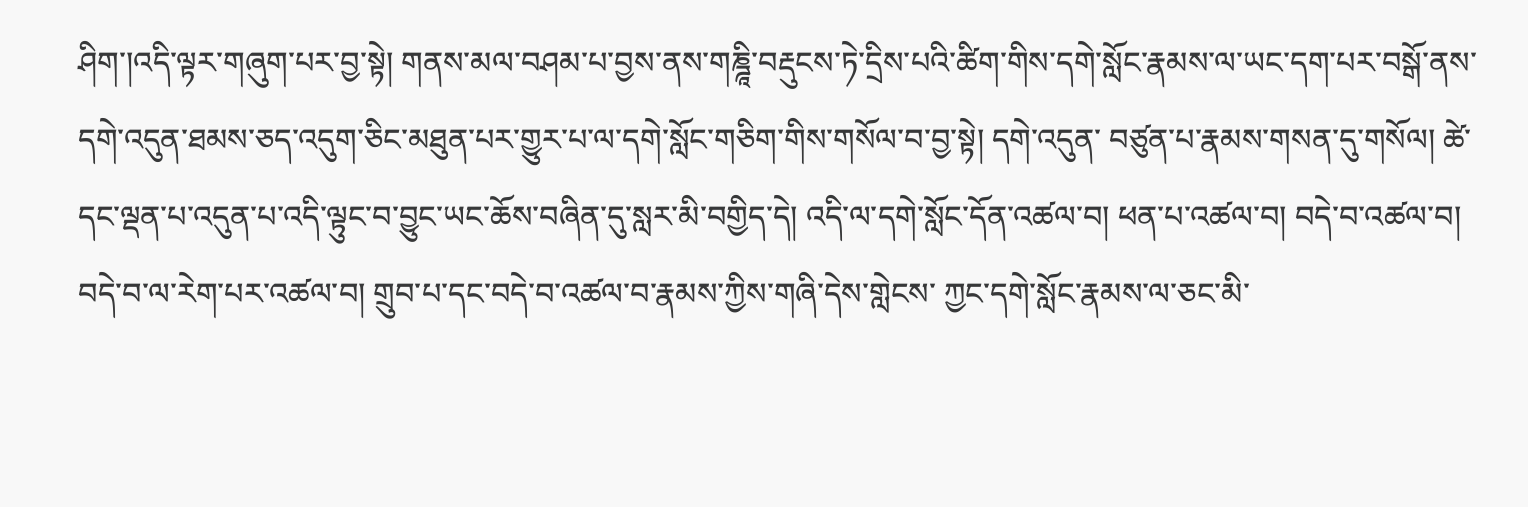ཤིག་།འདི་ལྟར་གཞུག་པར་བྱ་སྟེ། གནས་མལ་བཤམ་པ་བྱས་ནས་གཎྜཱི་བརྡུངས་ཏེ་དྲིས་པའི་ཚིག་གིས་དགེ་སློང་རྣམས་ལ་ཡང་དག་པར་བསྒོ་ནས་དགེ་འདུན་ཐམས་ཅད་འདུག་ཅིང་མཐུན་པར་གྱུར་པ་ལ་དགེ་སློང་གཅིག་གིས་གསོལ་བ་བྱ་སྟེ། དགེ་འདུན་ བཙུན་པ་རྣམས་གསན་དུ་གསོལ། ཚེ་དང་ལྡན་པ་འདུན་པ་འདི་ལྟུང་བ་བྱུང་ཡང་ཆོས་བཞིན་དུ་སླར་མི་བགྱིད་དེ། འདི་ལ་དགེ་སློང་དོན་འཚལ་བ། ཕན་པ་འཚལ་བ། བདེ་བ་འཚལ་བ། བདེ་བ་ལ་རེག་པར་འཚལ་བ། གྲུབ་པ་དང་བདེ་བ་འཚལ་བ་རྣམས་ཀྱིས་གཞི་དེས་གླེངས་ ཀྱང་དགེ་སློང་རྣམས་ལ་ཅང་མི་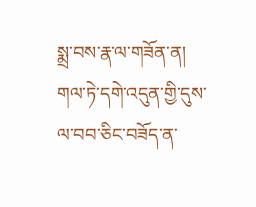སྨྲ་བས་རྣ་ལ་གཟོན་ན། གལ་ཏེ་དགེ་འདུན་གྱི་དུས་ལ་བབ་ཅིང་བཟོད་ན་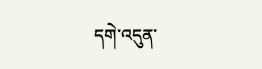དགེ་འདུན་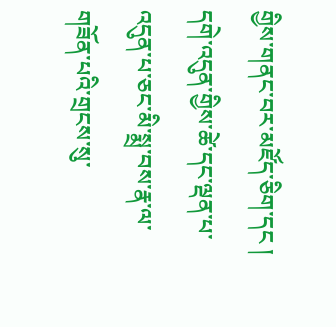གྱིས་གནང་བར་མཛོད་ཅིག་དང ། དགེ་འདུན་གྱིས་ཚེ་དང་ལྡན་པ་འདུན་པ་ཅང་མི་སྨྲ་བས་རྣ་ལ་གཟོན་པའི་གྲངས་སུ་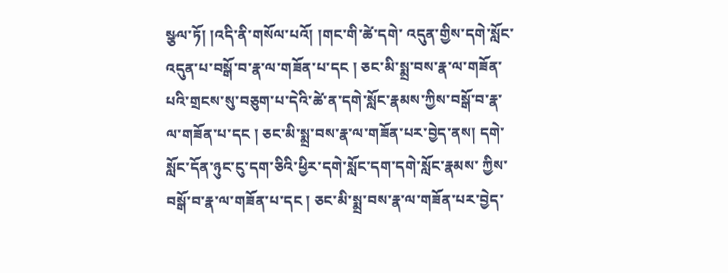སྩལ་ཏོ། །འདི་ནི་གསོལ་པའོ། །གང་གི་ཚེ་དགེ་ འདུན་གྱིས་དགེ་སློང་འདུན་པ་བསྒོ་བ་རྣ་ལ་གཟོན་པ་དང ། ཅང་མི་སྨྲ་བས་རྣ་ལ་གཟོན་པའི་གྲངས་སུ་བཅུག་པ་དེའི་ཚེ་ན་དགེ་སློང་རྣམས་ཀྱིས་བསྒོ་བ་རྣ་ལ་གཟོན་པ་དང ། ཅང་མི་སྨྲ་བས་རྣ་ལ་གཟོན་པར་བྱེད་ནས། དགེ་སློང་དོན་ཉུང་ངུ་དག་ཅིའི་ཕྱིར་དགེ་སློང་དག་དགེ་སློང་རྣམས་ ཀྱིས་བསྒོ་བ་རྣ་ལ་གཟོན་པ་དང ། ཅང་མི་སྨྲ་བས་རྣ་ལ་གཟོན་པར་བྱེད་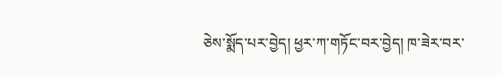ཅེས་སྨོད་པར་བྱེད། ཕྱར་ཀ་གཏོང་བར་བྱེད། ཁ་ཟེར་བར་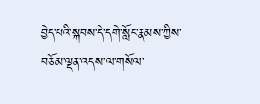བྱེད་པའི་སྐབས་དེ་དགེ་སློང་རྣམས་ཀྱིས་བཅོམ་ལྡན་འདས་ལ་གསོལ་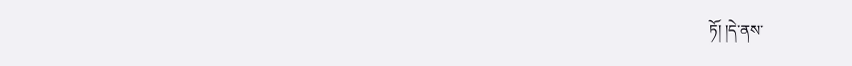ཏོ། །དེ་ནས་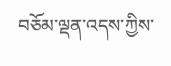བཅོམ་ལྡན་འདས་ཀྱིས་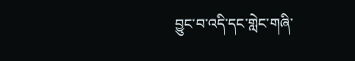བྱུང་བ་འདི་དང་གླེང་གཞི་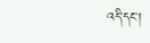འདི་དང་།